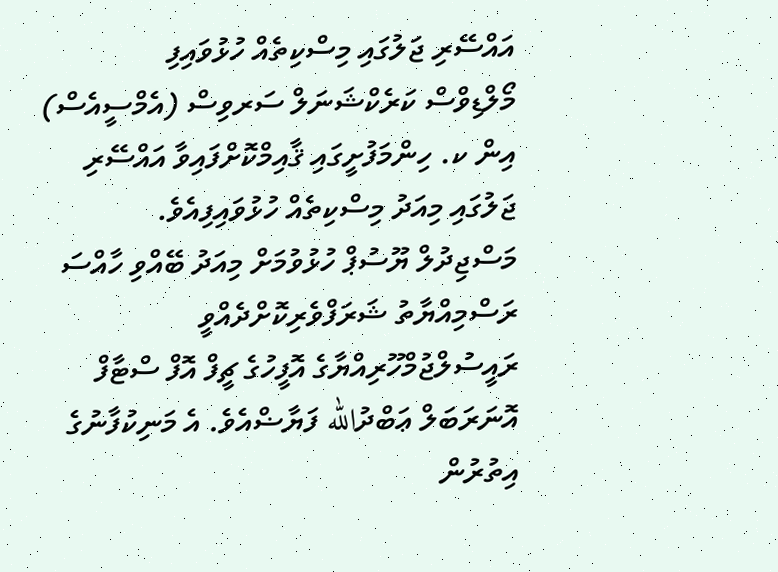އައްސޭރި ޖަލުގައި މިސްކިތެއް ހުޅުވައިފި
މޯލްޑިވްސް ކަރެކްޝަނަލް ސަރވިސް (އެމްސީއެސް) އިން ކ. ހިންމަފުށީގައި ޤާއިމްކޮށްފައިވާ އައްސޭރި ޖަލުގައި މިއަދު މިސްކިތެއް ހުޅުވައިފިއެވެ.
މަސްޖިދުލް ޔޫސުޕް ހުޅުވުމަށް މިއަދު ބޭއްވި ހާއްސަ ރަސްމިއްޔާތު ޝަރަފްވެރިކޮށްދެއްވީ ރައީސުލްޖުމްހޫރިއްޔާގެ އޮފީހުގެ ޗީފް އޮފް ސްޓާފް އޮނަރަބަލް ޢަބްދުالله ފަޔާޟްއެވެ. އެ މަނިކުފާނުގެ އިތުރުން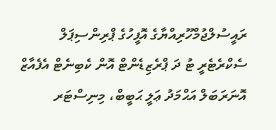ރައީސުލްޖުމްހޫރިއްޔާގެ އޮފީހުގެ ޕްރިންސިޕަލް ސެކްރެޓެރީ ޓު ދަ ޕްރެޒިޑެންޓް އޮން ކެބިނެޓް އެފެއާޒް އޮނަރަބަލް އަޙްމަދު ޢަލީ ޙަބީބް، މިނިސްޓަރ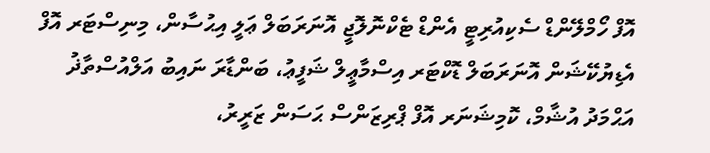އޮފް ހޯމްލޭންޑް ސެކިއުރިޓީ އެންޑް ޓެކްނޮލޮޖީ އޮނަރަބަލް ޢަލީ އިޙުސާން، މިނިސްޓަރ އޮފް އެޑިޔުކޭޝަން އޮނަރަބަލް ޑޮކްޓަރ އިސްމާޢީލް ޝަފީޢު، ބަންޑާރަ ނައިބު އަލްއުސްތާޛު އަޙްމަދު އުޝާމް، ކޮމިޝަނަރ އޮފް ޕްރިޒަންސް ޙަސަން ޒަރީރު،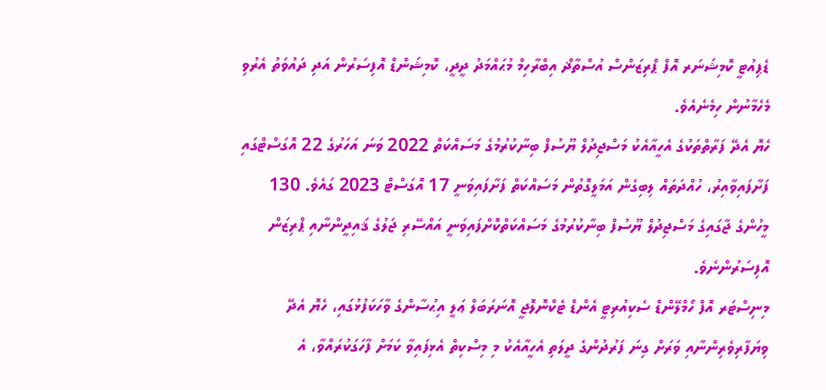ޑެޕިއުޓީ ކޮމިޝަނަރ އޮފް ޕްރިޒަންސް އުސްތާޛް އިބްރާހިމް މުޙައްމަދު ދީދީ، ކޮމިޝަންޑް އޮފިސަރުން އަދި ދައުވަތު އެރުވި މެހެމާނުން ހިމެނެއެވެ.
ހެޔޮ އެދޭ ފަރާތްތަކުގެ އެހީއާއެކު މަސްޖިދުލް ޔޫސުފް ބިނާކުރުމުގެ މަސައްކަތް 2022 ވަނަ އަހަރުގެ 22 އޮގަސްޓްގައި ފަށާފައިވާއިރު، ހުއްދަތައް ލިބިގެން އަމަލީގޮތުން މަސައްކަތް ފަށާފައިވަނީ 17 އޮގަސްޓް 2023 ގައެވެ. 130 މީހުންގެ ޖާގައިގެ މަސްޖިދުލް ޔޫސުފް ބިނާކުރުމުގެ މަސައްކަތްކޮށްފައިވަނީ އައްސޭރި ޖަލުގެ ޤައިދީންނާއި ޕްރިޒަން އޮފިސަރުންނެވެ.
މިނިސްޓަރ އޮފް ހޯމްލޭންޑް ސެކިއުރިޓީ އެންޑް ޓެކްނޮލޮޖީ އޮނަރަބަލް ޢަލީ އިޙުސާންގެ ވާހަކަފުޅުގައި، ހެޔޮ އެދޭ  ވިޔަފާރިވެރިންނާއި ވަރަށް ގިނަ ފަރުދުންގެ ދީލަތި އެހީއާއެކު މި މިސްކިތް އެޅިފައިވާ ކަމަށް ފާހަގަކުރައްވާ، އެ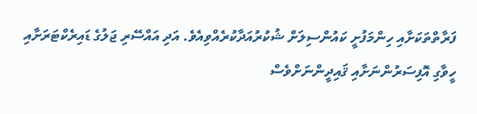ފަރާތްތަކަށާއި ހިންމަފުށީ ކައުންސިލަށް ޝުކުރުއަދާކުރެއްވިއެވެ. އަދި އައްސޭރި ޖަލުގެ ޑައިރެކްޓަރަށާއި ހީވާގި އޮފިސަރުންނަށާއި ޤައިދީންނަށްވެސް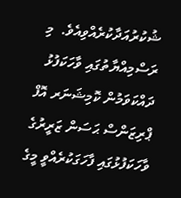ޝުކުރުއަދާކުރެއްވިއެވެ.  މި ރަސްމިއްޔާތުގައި ވާހަކަފުޅު ދައްކަވަމުން ކޮމިޝަނަރ އޮފް ޕްރިޒަންސް ޙަސަން ޒަރީރުގެ ވާހަކަފުޅުގައި ފާހަގަކުރެއްވީ މީގެ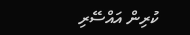ކުރިން އައްސޭރި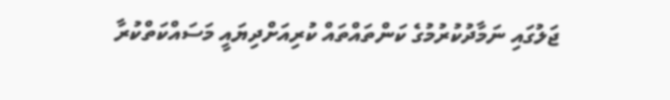ޖަލުގައި ނަމާދުކުރުމުގެ ކަންތައްތައް ކުރިއަށްދިޔައީ މަސައްކަތްކުރާ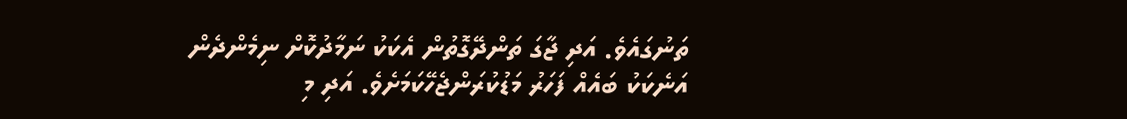ތަނުގައެވެ. އަދި ޖާގަ ތަންދޭގޮތުން އެކަކު ނަމާދުކޮށް ނިމެންދެން އަނެކަކު ބައެއް ފަހަރު މަޑުކުރަންޖެހޭކަމަށެވެ. އަދި މި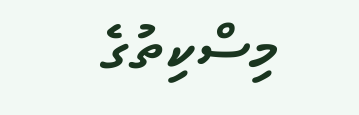މިސްކިތުގެ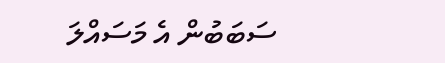ސަބަބުން އެ މަސައްލަ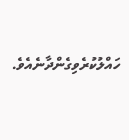ހައްލުކުރެވިގެންދާނެއެވެ.